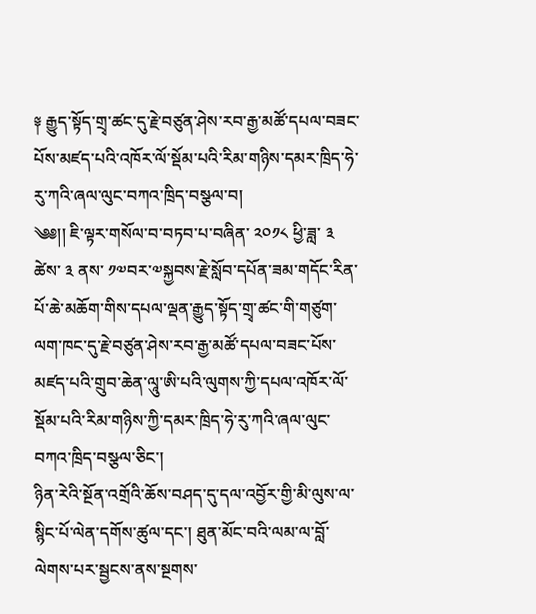༈ རྒྱུད་སྟོད་གྲྭ་ཚང་དུ་རྗེ་བཙུན་ཤེས་རབ་རྒྱ་མཚོ་དཔལ་བཟང་པོས་མཛད་པའི་འཁོར་ལོ་སྡོམ་པའི་རིམ་གཉིས་དམར་ཁྲིད་ཧེ་རུ་ཀའི་ཞལ་ལུང་བཀའ་ཁྲིད་བསྩལ་བ།
༄༅།། ཇི་ལྟར་གསོལ་བ་བཏབ་པ་བཞིན་ ༢༠༡༨ ཕྱི་ཟླ་ ༣ ཚེས་ ༣ ནས་ ༡༧བར་༧སྐྱབས་རྗེ་སློབ་དཔོན་ཟམ་གདོང་རིན་པོ་ཆེ་མཆོག་གིས་དཔལ་ལྡན་རྒྱུད་སྟོད་གྲྭ་ཚང་གི་གཙུག་ལག་ཁང་དུ་རྗེ་བཙུན་ཤེས་རབ་རྒྱ་མཚོ་དཔལ་བཟང་པོས་མཛད་པའི་གྲུབ་ཆེན་ལཱུ་ཨི་པའི་ལུགས་ཀྱི་དཔལ་འཁོར་ལོ་སྡོམ་པའི་རིམ་གཉིས་ཀྱི་དམར་ཁྲིད་ཧེ་རུ་ཀའི་ཞལ་ལུང་བཀའ་ཁྲིད་བསྩལ་ཅིང་།
ཉིན་རེའི་སྔོན་འགྲོའི་ཆོས་བཤད་དུ་དལ་འབྱོར་གྱི་མི་ལུས་ལ་སྙིང་པོ་ལེན་དགོས་ཚུལ་དང་། ཐུན་མོང་བའི་ལམ་ལ་བློ་ལེགས་པར་སྦྱངས་ནས་སྔགས་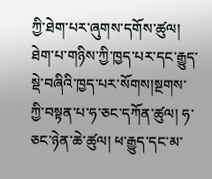ཀྱི་ཐེག་པར་ཞུགས་དགོས་ཚུལ། ཐེག་པ་གཉིས་ཀྱི་ཁྱད་པར་དང་རྒྱུད་སྡེ་བཞིའི་ཁྱད་པར་སོགས།སྔགས་ཀྱི་བསྟན་པ་ཧ་ཅང་དཀོན་ཚུལ། ཧ་ཅང་ཉེན་ཆེ་ཚུལ། ཕ་རྒྱུད་དང་མ་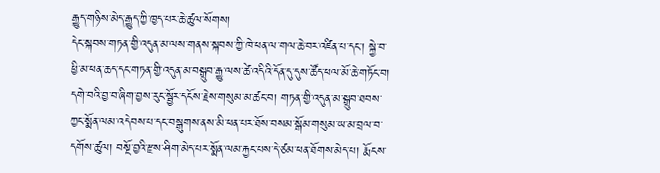རྒྱུད་གཉིས་མེད་རྒྱུད་ཀྱི་ཁྱད་པར་ཆེ་ཚུལ་སོགས།
དེང་སྐབས་གཏན་གྱི་འདུན་མ་ལས་གནས་སྐབས་ཀྱི་ཁེ་ཕན་ལ་གལ་ཆེ་བར་འཛིན་པ་དང་། སྐྱེ་བ་ཕྱི་མ་ཕན་ཆད་དང་གཏན་གྱི་འདུན་མ་བསྒྲུབ་རྒྱུ་ལས་ཚེ་འདིའི་དོན་དུ་དུས་ཚོད་ཕལ་མོ་ཆེ་གཏོང་བ། དགེ་བའི་བྱ་བ་ཞིག་བྱས་རུང་སྦྱོར་དངོས་རྗེས་གསུམ་མ་ཚང་བ། གཏན་གྱི་འདུན་མ་སྒྲུབ་ཐབས་ཀྱང་སྨོན་ལམ་འདེབས་པ་དང་བསྒུགས་ནས་མི་ཕན་པར་ཐོས་བསམ་སྒོམ་གསུམ་ཡ་མ་བྲལ་བ་དགོས་ཚུལ། བསྔོ་བྱའི་རྫས་ཤིག་མེད་པར་སྨོན་ལམ་རྐྱང་པས་དེ་ཙམ་ཕན་ཐོགས་མེད་པ། རྨོངས་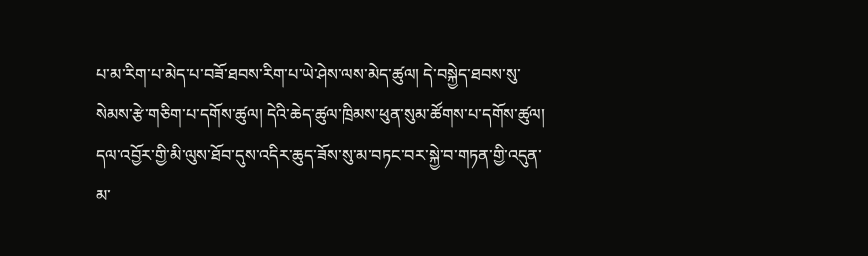པ་མ་རིག་པ་མེད་པ་བཟོ་ཐབས་རིག་པ་ཡེ་ཤེས་ལས་མེད་ཚུལ། དེ་བསྐྱེད་ཐབས་སུ་སེམས་རྩེ་གཅིག་པ་དགོས་ཚུལ། དེའི་ཆེད་ཚུལ་ཁྲིམས་ཕུན་སུམ་ཚོགས་པ་དགོས་ཚུལ།
དལ་འབྱོར་གྱི་མི་ལུས་ཐོབ་དུས་འདིར་ཆུད་ཟོས་སུ་མ་བཏང་བར་སྐྱེ་བ་གཏན་གྱི་འདུན་མ་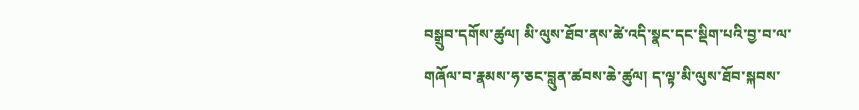བསྒྲུབ་དགོས་ཚུལ། མི་ལུས་ཐོབ་ནས་ཚེ་འདི་སྣང་དང་སྡིག་པའི་བྱ་བ་ལ་གཞོལ་བ་རྣམས་ཧ་ཅང་བླུན་ཚབས་ཆེ་ཚུལ། ད་ལྟ་མི་ལུས་ཐོབ་སྐབས་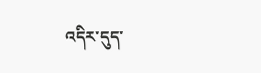འདིར་དུད་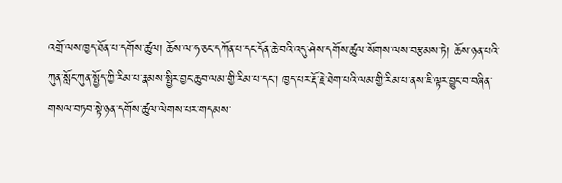འགྲོ་ལས་ཁྱད་ཐོན་པ་དགོས་ཚུལ། ཆོས་ལ་ཧ་ཅང་དཀོན་པ་དང་དོན་ཆེ་བའི་འདུ་ཤེས་དགོས་ཚུལ་སོགས་ལས་བརྩམས་ཏེ། ཆོས་ཉན་པའི་ཀུན་སློང་ཀུན་སྤྱོད་ཀྱི་རིམ་པ་རྣམས་སྤྱིར་བྱང་ཆུབ་ལམ་གྱི་རིམ་པ་དང་། ཁྱད་པར་རྡོ་རྗེ་ཐེག་པའི་ལམ་གྱི་རིམ་པ་ནས་ཇི་ལྟར་བྱུང་བ་བཞིན་གསལ་བཏབ་སྟེ་ཉན་དགོས་ཚུལ་ལེགས་པར་གདམས་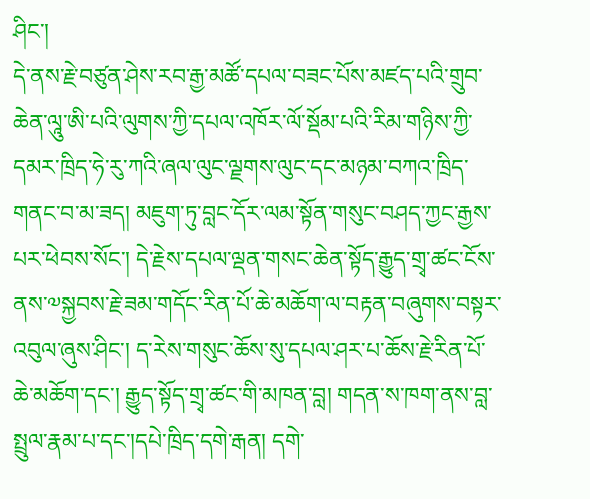ཤིང་།
དེ་ནས་རྗེ་བཙུན་ཤེས་རབ་རྒྱ་མཚོ་དཔལ་བཟང་པོས་མཛད་པའི་གྲུབ་ཆེན་ལཱུ་ཨི་པའི་ལུགས་ཀྱི་དཔལ་འཁོར་ལོ་སྡོམ་པའི་རིམ་གཉིས་ཀྱི་དམར་ཁྲིད་ཧེ་རུ་ཀའི་ཞལ་ལུང་ལྗགས་ལུང་དང་མཉམ་བཀའ་ཁྲིད་གནང་བ་མ་ཟད། མཇུག་ཏུ་བླང་དོར་ལམ་སྟོན་གསུང་བཤད་ཀྱང་རྒྱས་པར་ཕེབས་སོང་། དེ་རྗེས་དཔལ་ལྡན་གསང་ཆེན་སྟོད་རྒྱུད་གྲྭ་ཚང་ངོས་ནས་༧སྐྱབས་རྗེ་ཟམ་གདོང་རིན་པོ་ཆེ་མཆོག་ལ་བརྟན་བཞུགས་བསྟར་འབུལ་ཞུས་ཤིང་། ད་རེས་གསུང་ཆོས་སུ་དཔལ་ཤར་པ་ཆོས་རྗེ་རིན་པོ་ཆེ་མཆོག་དང་། རྒྱུད་སྟོད་གྲྭ་ཚང་གི་མཁན་བླ། གདན་ས་ཁག་ནས་བླ་སྤྲུལ་རྣམ་པ་དང་།དཔེ་ཁྲིད་དགེ་རྒན། དགེ་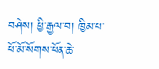བཤེས། ཕྱི་རྒྱལ་བ། ཁྱིམ་པ་ཕོ་མོ་སོགས་ཕོན་ཆེ་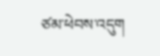ཙམ་ཕེབས་འདུག